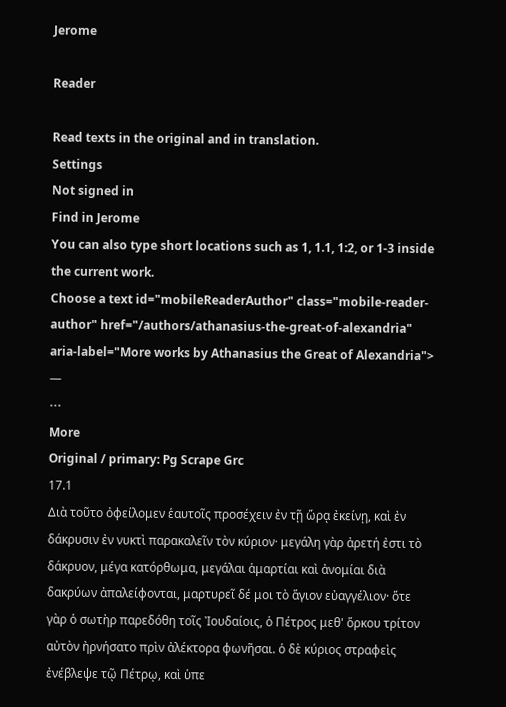Jerome

Reader

Read texts in the original and in translation.
Settings
Not signed in
Find in Jerome
You can also type short locations such as 1, 1.1, 1:2, or 1-3 inside the current work.
Choose a text id="mobileReaderAuthor" class="mobile-reader-author" href="/authors/athanasius-the-great-of-alexandria" aria-label="More works by Athanasius the Great of Alexandria"> —
⋯
More
Original / primary: Pg Scrape Grc
17.1
Διὰ τοῦτο ὀφείλομεν ἑαυτοῖς προσέχειν ἐν τῇ ὥρᾳ ἐκείνῃ, καὶ ἐν δάκρυσιν ἐν νυκτὶ παρακαλεῖν τὸν κύριον· μεγάλη γὰρ ἀρετή ἐστι τὸ δάκρυον, μέγα κατόρθωμα, μεγάλαι ἁμαρτίαι καὶ ἀνομίαι διὰ δακρύων ἀπαλείφονται, μαρτυρεῖ δέ μοι τὸ ἅγιον εὐαγγέλιον· ὅτε γὰρ ὁ σωτὴρ παρεδόθη τοῖς Ἰουδαίοις, ὁ Πέτρος μεθ' ὅρκου τρίτον αὐτὸν ἠρνήσατο πρὶν ἀλέκτορα φωνῆσαι. ὁ δὲ κύριος στραφεὶς ἐνέβλεψε τῷ Πέτρῳ, καὶ ὑπε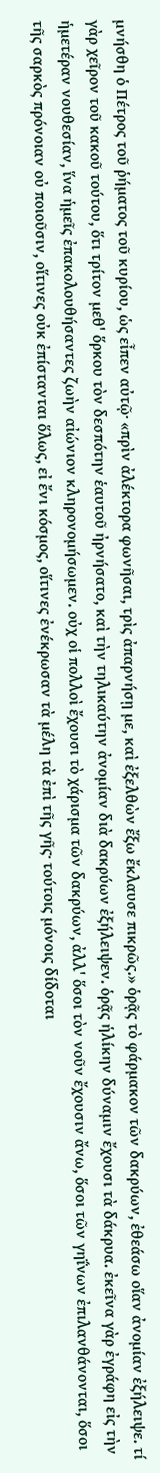μνήσθη ὁ Πέτρος τοῦ ῥήματος τοῦ κυρίου, ὡς εἶπεν αὐτῷ· «πρὶν ἀλέκτορα φωνῆσαι, τρὶς ἀπαρνήσῃ με, καὶ ἐξελθὼν ἔξω ἔκλαυσε πικρῶς.» ὁρᾷς τὸ φάρμακον τῶν δακρύων, ἐθεάσω οἵαν ἀνομίαν ἐξήλειψε. τί γὰρ χεῖρον τοῦ κακοῦ τούτου, ὅτι τρίτον μεθ' ὅρκου τὸν δεσπότην ἑαυτοῦ ἠρνήσατο, καὶ τὴν τηλικαύτην ἀνομίαν διὰ δακρύων ἐξήλειψεν. ὁρᾷς ἡλίκην δύναμιν ἔχουσι τὰ δάκρυα. ἐκεῖνα γὰρ ἐγράφη εἰς τὴν ἡμετέραν νουθεσίαν, ἵνα ἡμεῖς ἐπακολουθήσαντες ζωὴν αἰώνιον κληρονομήσωμεν. οὐχ οἱ πολλοὶ ἔχουσι τὸ χάρισμα τῶν δακρύων, ἀλλ' ὅσοι τὸν νοῦν ἔχουσιν ἄνω, ὅσοι τῶν γηΐνων ἐπιλανθάνονται, ὅσοι τῆς σαρκὸς πρόνοιαν οὐ ποιοῦσιν, οἵτινες οὐκ ἐπίστανται ὅλως, εἰ ἔνι κόσμος, οἵτινες ἐνέκρωσαν τὰ μέλη τὰ ἐπὶ τῆς γῆς· τούτοις μόνοις δίδοται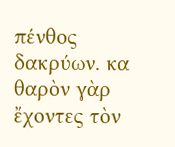πένθος δακρύων. κα θαρὸν γὰρ ἔχοντες τὸν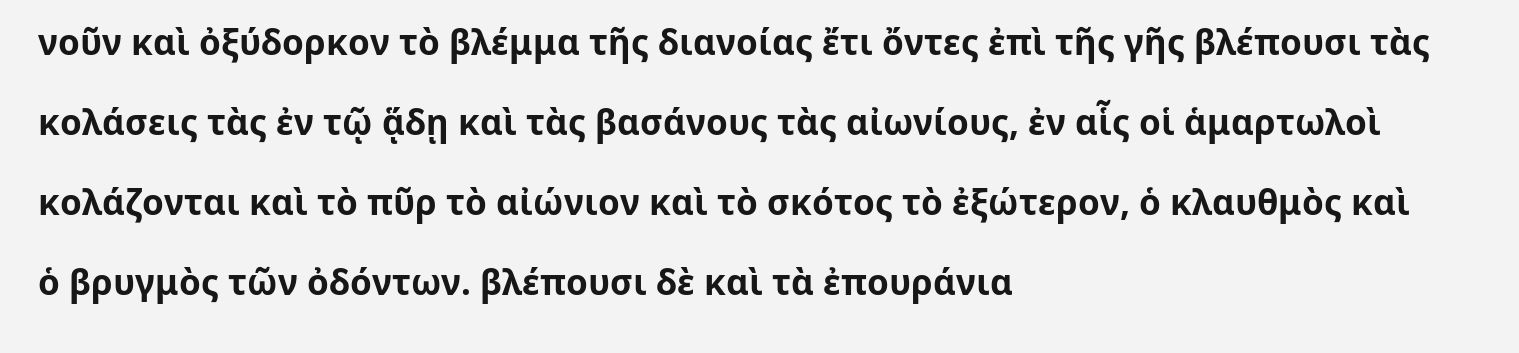νοῦν καὶ ὀξύδορκον τὸ βλέμμα τῆς διανοίας ἔτι ὄντες ἐπὶ τῆς γῆς βλέπουσι τὰς κολάσεις τὰς ἐν τῷ ᾅδῃ καὶ τὰς βασάνους τὰς αἰωνίους, ἐν αἷς οἱ ἁμαρτωλοὶ κολάζονται καὶ τὸ πῦρ τὸ αἰώνιον καὶ τὸ σκότος τὸ ἐξώτερον, ὁ κλαυθμὸς καὶ ὁ βρυγμὸς τῶν ὀδόντων. βλέπουσι δὲ καὶ τὰ ἐπουράνια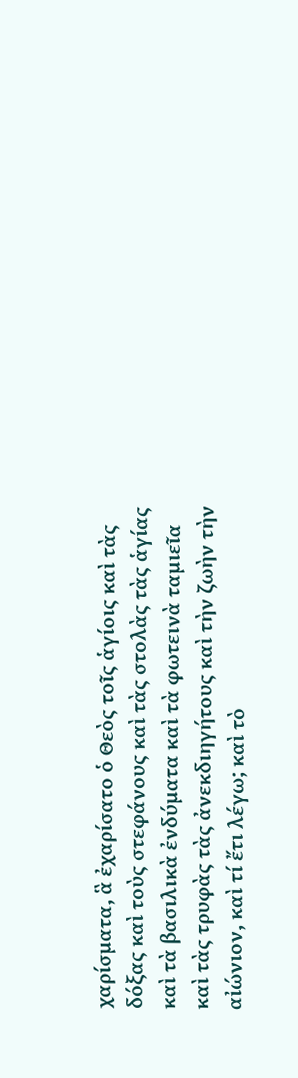χαρίσματα, ἃ ἐχαρίσατο ὁ Θεὸς τοῖς ἁγίοις καὶ τὰς δόξας καὶ τοὺς στεφάνους καὶ τὰς στολὰς τὰς ἁγίας καὶ τὰ βασιλικὰ ἐνδύματα καὶ τὰ φωτεινὰ ταμιεῖα καὶ τὰς τρυφὰς τὰς ἀνεκδιηγήτους καὶ τὴν ζωὴν τὴν αἰώνιον, καὶ τί ἔτι λέγω; καὶ τὸ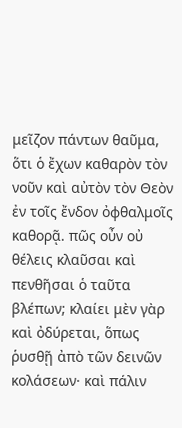μεῖζον πάντων θαῦμα, ὅτι ὁ ἔχων καθαρὸν τὸν νοῦν καὶ αὐτὸν τὸν Θεὸν ἐν τοῖς ἔνδον ὀφθαλμοῖς καθορᾷ. πῶς οὖν οὐ θέλεις κλαῦσαι καὶ πενθῆσαι ὁ ταῦτα βλέπων; κλαίει μὲν γὰρ καὶ ὀδύρεται, ὅπως ῥυσθῇ ἀπὸ τῶν δεινῶν κολάσεων· καὶ πάλιν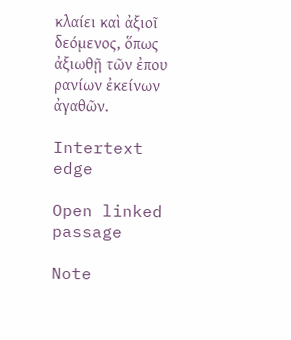κλαίει καὶ ἀξιοῖ δεόμενος, ὅπως ἀξιωθῇ τῶν ἐπου ρανίων ἐκείνων ἀγαθῶν.

Intertext edge

Open linked passage

Note